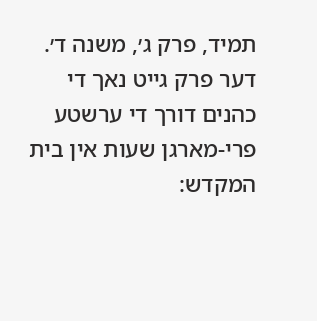תמיד, פרק ג׳, משנה ד׳. דער פרק גייט נאך די כהנים דורך די ערשטע פרי-מארגן שעות אין בית המקדש: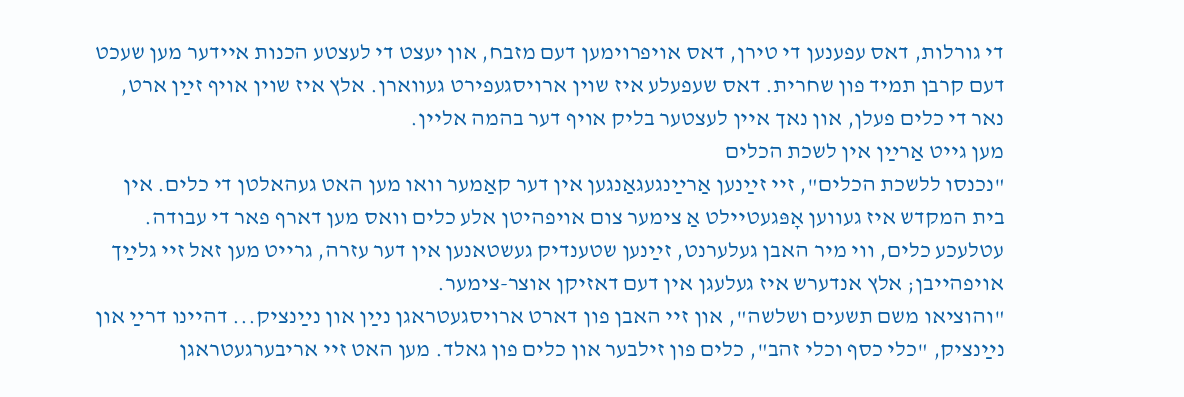די גורלות, דאס עפענען די טירן, דאס אויפרוימען דעם מזבח, און יעצט די לעצטע הכנות איידער מען שעכט דעם קרבן תמיד פון שחרית. דאס שעפעלע איז שוין ארויסגעפירט געווארן. אלץ איז שוין אויף זײַן ארט, נאר די כלים פעלן, און נאך איין לעצטער בליק אויף דער בהמה אליין.
מען גייט אַרײַן אין לשכת הכלים
"נכנסו ללשכת הכלים", זיי זײַנען אַרײַנגעגאַנגען אין דער קאַמער וואו מען האט געהאלטן די כלים. אין בית המקדש איז געווען אָפּגעטיילט אַ צימער צום אויפהיטן אלע כלים וואס מען דארף פאר די עבודה. עטלעכע כלים, ווי מיר האבן געלערנט, זײַנען שטענדיק געשטאנען אין דער עזרה, גרייט מען זאל זיי גלײַך אויפהייבן; אלץ אנדערש איז געלעגן אין דעם דאזיקן אוצר-צימער.
"והוציאו משם תשעים ושלשה", און זיי האבן פון דארט ארויסגעטראגן נײַן און נײַנציק... דהיינו דרײַ און נײַנציק, "כלי כסף וכלי זהב", כלים פון זילבער און כלים פון גאלד. מען האט זיי אריבערגעטראגן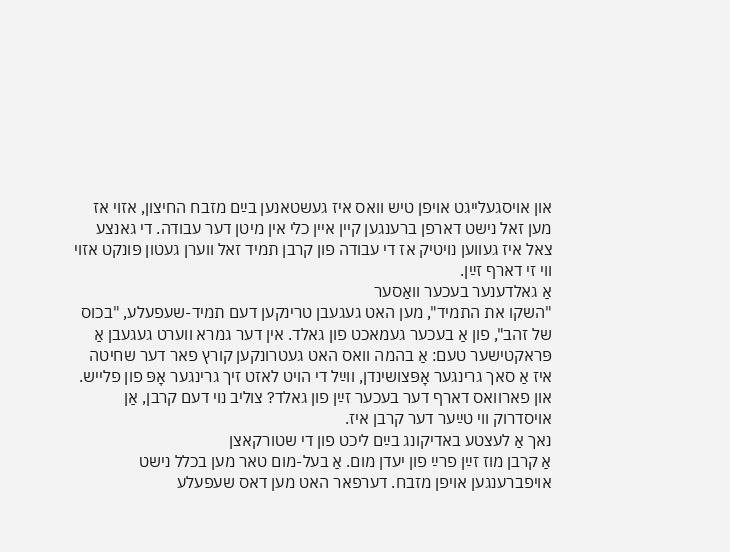און אויסגעלייגט אויפן טיש וואס איז געשטאנען בײַם מזבח החיצון, אזוי אז מען זאל נישט דארפן ברענגען קיין איין כלי אין מיטן דער עבודה. די גאנצע צאל איז געווען נויטיק אז די עבודה פון קרבן תמיד זאל ווערן געטון פּונקט אזוי ווי זי דארף זײַן.
אַ גאלדענער בעכער וואַסער
"השקו את התמיד", מען האט געגעבן טרינקען דעם תמיד-שעפעלע, "בכוס של זהב", פון אַ בעכער געמאכט פון גאלד. אין דער גמרא ווערט געגעבן אַ פּראקטישער טעם: אַ בהמה וואס האט געטרונקען קורץ פאר דער שחיטה איז אַ סאך גרינגער אָפּצושינדן, ווײַל די הויט לאזט זיך גרינגער אָפּ פון פלייש. און פארוואס דארף דער בעכער זײַן פון גאלד? צוליב נוי דעם קרבן, אַן אויסדרוק ווי טײַער דער קרבן איז.
נאך אַ לעצטע באדיקונג בײַם ליכט פון די שטורקאצן
אַ קרבן מוז זײַן פרײַ פון יעדן מום. אַ בעל-מום טאר מען בכלל נישט אויפברענגען אויפן מזבח. דערפאר האט מען דאס שעפעלע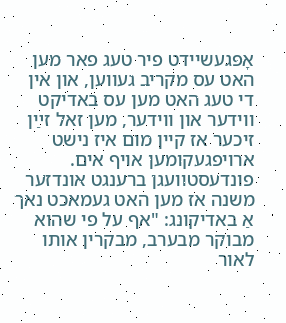אָפּגעשיידט פיר טעג פאר מען האט עס מקריב געווען, און אין די טעג האט מען עס באדיקט ווידער און ווידער, מען זאל זײַן זיכער אז קיין מום איז נישט ארויפגעקומען אויף אים.
פונדעסטוועגן ברענגט אונדזער משנה אז מען האט געמאכט נאך אַ באדיקונג: "אף על פי שהוא מבוקר מבערב, מבקרין אותו לאור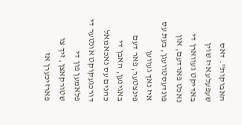האבוקות". דאס שעפעלע איז שוין באדיקט געווארן די נאכט פארדעם, און פונדעסטוועגן, בעת עס איז נאך געווען פינצטער, פאר דעם באגינען, האבן די כהנים עס נאכאמאל דורכגעקוקט אונטער די פלאמען פון די שטורקאצן, זיך צו פארזיכערן אז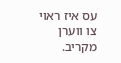עס איז ראוי צו ווערן מקריב.